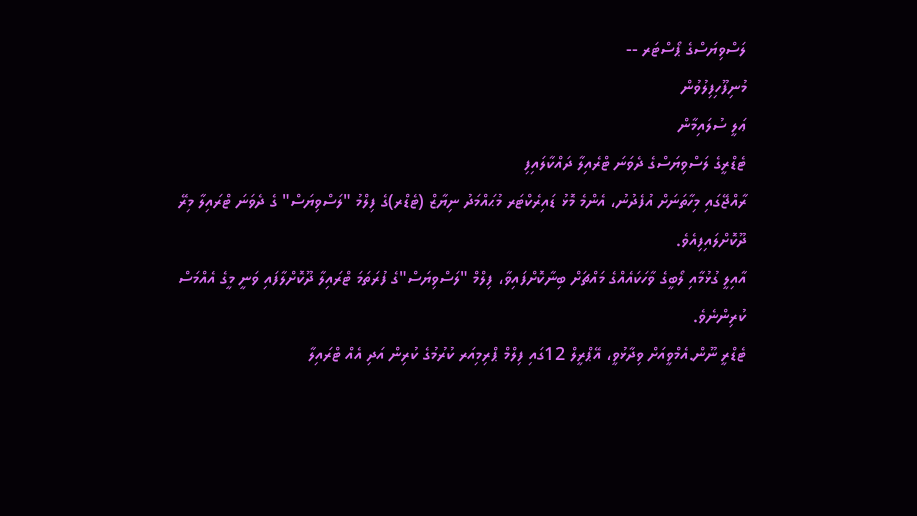ލަސްވިޔަސްގެ ޕޯސްޓަރ --
މުނިފޫހިފިލުވުން
ޢަލީ ސުލައިމާން
ޓެޑްރީގެ ލަސްވިޔަސްގެ ދެވަނަ ޓްރެއިލާ ދައްކާލައިފި
ރާއްޖޭގައި މިހާތަނަށް އުފެދުނު، އެންމެ މޮޅު ޑައިރެކްޓަރ މުޙައްމަދު ނިޔާޒް (ޓެޑްރ)ގެ ފިލްމު "ލަސްވިޔަސް" ގެ ދެވަނަ ޓްރައިލާ މިރޭ ދޫކޮށްލައިފިއެވެ.
އާއިލީ ގުޅުމާއި ލޯބީގެ ވާހަކައެއްގެ މައްޗަށް ބިނާކޮށްފައިވާ، ފިލްމް "ލަސްވިޔަސް"ގެ ފުރަތަމަ ޓްރައިލާ ދޫކޮށްލާފައި ވަނީ މީގެ އެއްމަސް ކުރިންނެވެ.
ޓެޑްރީ ނޫން.އެމްވީއަށް ވިދާޅުވީ، އޭޕްރީލް 12ގައި ފިލްމް ޕްރިމިއަރ ކުރުމުގެ ކުރިން އަދި އެއް ޓްރައިލާ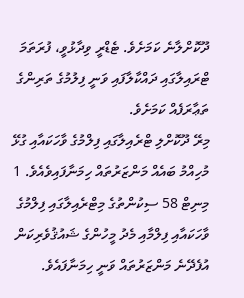ދޫކޮށްލާނެ ކަމަށެވެ. ޓެޑްރީ ވިދާޅުވީ، ފުރަތަމަ ޓްރައިލާގައި ދައްކާލާފައި ވަނީ ފިލުމުގެ ތަރިންގެ ތަޢާރަފެއް ކަމަށެވެ.
މިރޭ ދޫކޮށްލި ޓްރެއިލާގައި ފިލްމުގެ ވާހަކައާއި ގުޅޭ މުހިއްމު ބައެއް މަންޒަރުތައް ހިމަނާފައިވެއެވެ. 1 މިނިޓް 58 ސިކުންތުގެ މިޓްރެއިލާގައި ފިލްމުގެ ވާހަކައާއި ފިލްމާއި މެދު މީހުންގެ ޝައުޤުވެރިކަން އުފެދޭނެ މަންޒަރުތައް ވަނީ ހިމަނާފައެވެ.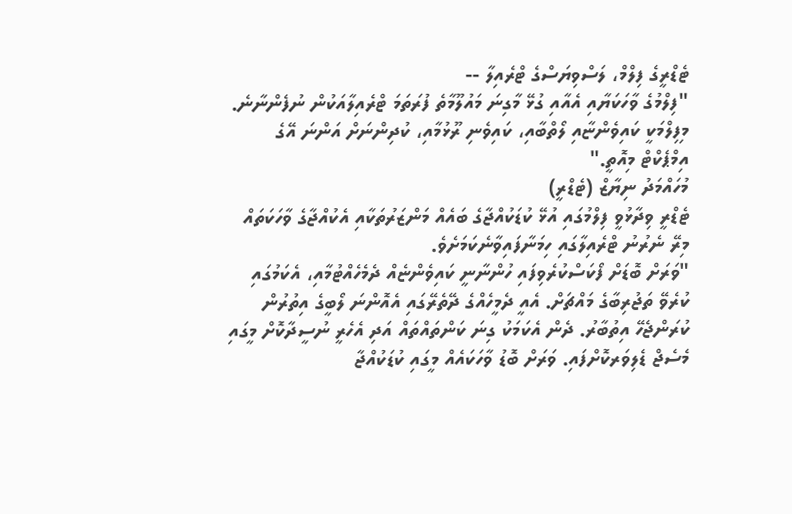ޓެޑްރީގެ ފިލްމް، ލަސްވިޔަސްގެ ޓްރެއިލާ --
"ފިލްމުގެ ވާހަކަޔާއި އެއާއި ގުޅޭ މާގިނަ މައުލޫމާތެ ފުރަތަމަ ޓްރެއިލާއަކުން ނުފެންނާނެ. މިފިލްމަކީ ކައިވެންޏާއި ލޯތްބާއި، ކައިވެނި ރޫޅުމާއި، ކުދިންނަށް އަންނަ އޭގެ އިމްޕެކްޓް މިއޮތީ."
މުހައްމަދު ނިޔާޒް (ޓެޑްރީ)
ޓެޑްރީ ވިދާޅުވީ ފިލްމުގައި އުޅޭ ކުޑަކުއްޖާގެ ބައެއް މަންޒަރުތަކާއި އެކުއްޖާގެ ވާހަކަތައް މިރޭ ނެރުނު ޓްރެއިލާގައި ހިމަނާފައިވާނެކަމަށެވެ.
"ވަރަށް ބޮޑަށް ފޯކަސްކުރެވިފައި ހުންނާނީ ކައިވެންޏެއް ދެމެހެއްޓުމާއި، އެކަމުގައި ކުރެވޭ ތަޖުރިބާގެ މައްޗަށް. އެއީ ދެމީހެއްގެ ދޭތެރޭގައި އެއޮންނަ ލޯބީގެ އިތުރުން ކުރަންޖެހޭ އިތުބާރު. ދެން އެކަމަކު ގިނަ ކަންތައްތައް އަދި އެހެރީ ނުސީދާކޮށް މީގައި މެސެޖް ޑެލިވަރކޮށްފައި. ވަރަށް ބޮޑު ވާހަކައެއް މީގައި ކުޑަކުއްޖާ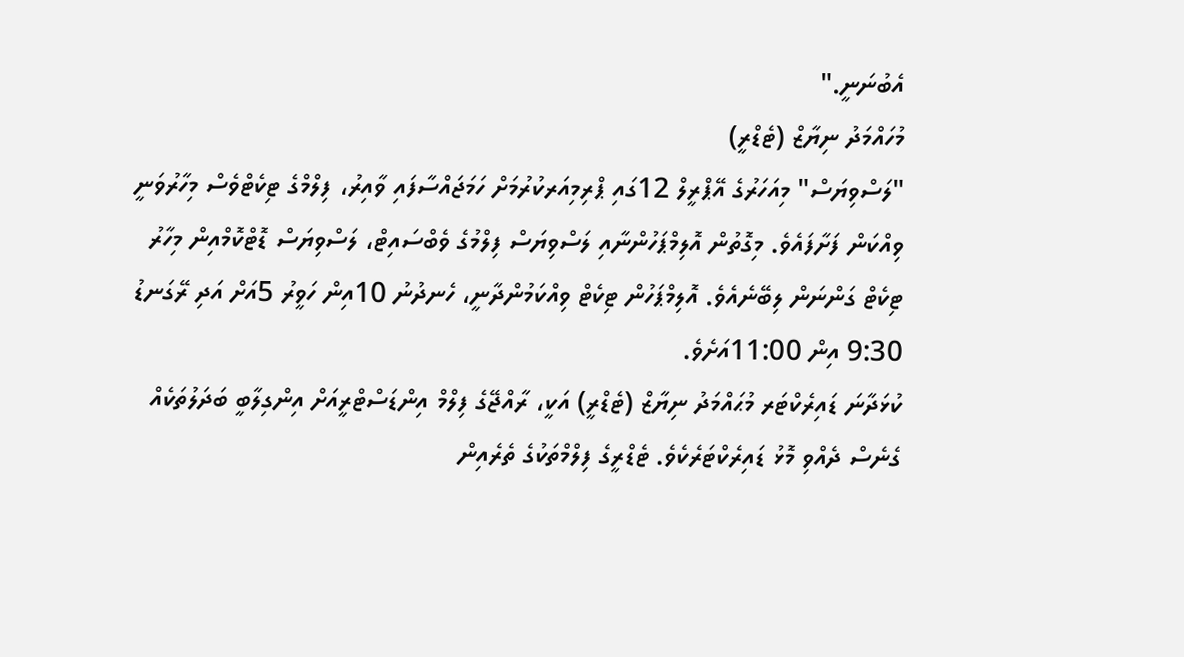އެބުނަނީ."
މުހައްމަދު ނިޔާޒް (ޓެޑްރީ)
"ލަސްވިޔަސް" މިއަހަރުގެ އޭޕްރީލް 12ގައި ޕްރިމިއަރކުރުމަށް ހަމަޖައްސާފައި ވާއިރު، ފިލްމްގެ ޓިކެޓްވެސް މިހާރުވަނީ ވިއްކަން ފަށާފައެވެ. މިގޮތުން އޮލިމްޕަހުންނާއި ލަސްވިޔަސް ފިލްމުގެ ވެބްސައިޓް، ލަސްވިޔަސް ޑޮޓްކޮމްއިން މިހާރު ޓިކެޓް ގަންނަން ލިބޭނެއެވެ. އޮލިމްޕަހުން ޓިކެޓް ވިއްކަމުންދާނީ، ހެނދުނު 10އިން ހަވީރު 5އަށް އަދި ރޭގަނޑު 9:30 އިން 11:00އަށެވެ.
ކުޅަދާނަ ޑައިރެކްޓަރ މުޙައްމަދު ނިޔާޒް (ޓެޑްރީ) އަކީ، ރާއްޖޭގެ ފިލްމް އިންޑަސްޓްރީއަށް އިންގިލާބީ ބަދަލުތަކެއް ގެނެސް ދެއްވި މޮޅު ޑައިރެކްޓަރެކެވެ. ޓެޑްރީގެ ފިލްމްތަކުގެ ތެރެއިން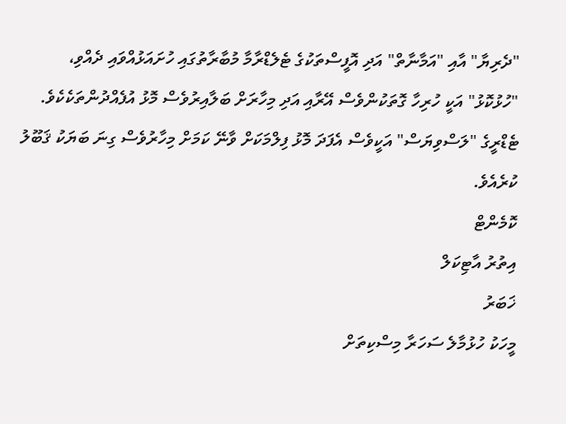"ދެރިޔާ" އާއި "އަމާނާތް" އަދި އޮފީސްތަކުގެ ޓެލެޑްރާމާ މުބާރާތުގައި ހުށައަޅުއްވައި ދެއްވި، "ހުޅުކޮޅު" އަކީ ހުރިހާ ގޮތަކުންވެސް އޭރާއި އަދި މިހާރަށް ބަލާއިރުވެސް މޮޅު އުފެއްދުންތަކެކެވެ.
ޓެޑްރީގެ "ލަސްވިޔަސް" އަކީވެސް އެފަދަ މޮޅު ފިލްމަކަށް ވާނޭ ކަމަށް މިހާރުވެސް ގިނަ ބަޔަކު ޤަބޫލު ކުރެއެވެ.
ކޮމެންޓް
އިތުރު އާޓިކަލް
ޚަބަރު
މީހަކު ހުޅުމާލެ ސަހަރާ މިސްކިތަށް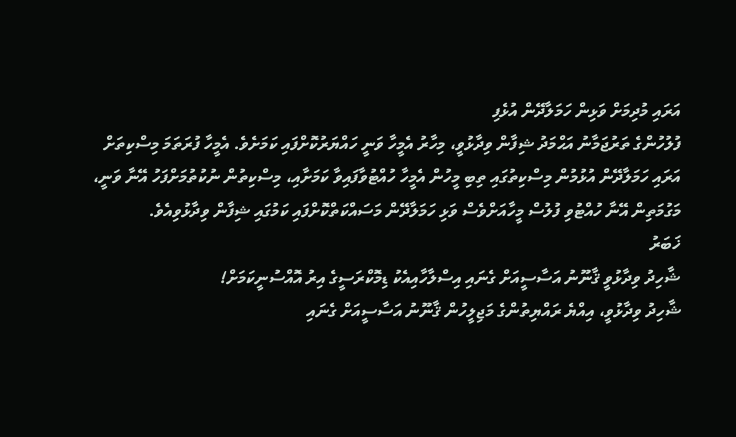އަރައި މުދިމަށް ވަޅިން ހަމަލާދޭން އުޅެފި
ފުލުހުންގެ ތަރުޖަމާނު އަޙްމަދު ޝިފާން ވިދާޅުވީ، މިހާރު އެމީހާ ވަނީ ހައްޔަރުކޮށްފައި ކަމަށެވެ. އެމީހާ ފުރަތަމަ މިސްކިތަށް އަރައި ހަމަލާދޭން އުޅުމުން މިސްކިތުގައި ތިބި މީހުން އެމީހާ ހުއްޓުވާފައިވާ ކަމަށާއި، މިސްކިތުން ނުކުތުމަށްފަހު އޭނާ ވަނީ، މަގުމަތިން އޭނާ ހުއްޓުވި ފުލުސް މީހާއަށްވެސް ވަޅި ހަމަލާދޭން މަސައްކަތްކޮށްފައި ކަމުގައި ޝިފާން ވިދާޅުވިއެވެ.
ޚަބަރު
ޝާހިދު ވިދާޅުވީ ޤާނޫނު އަސާސީއަށް ގެނައި އިސްލާހާއިއެކު ޑިމޮކްރަސީގެ އިރު އޮއްސުނީކަމަށް!
ޝާހިދު ވިދާޅުވީ، އިއްޔެ ރައްޔިތުންގެ މަޖިލީހުން ޤާނޫނު އަސާސީއަށް ގެނައި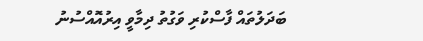ބަދަލުތައް ފާސްކުރި ވަގުތު ދިމާވީ އިރުއޮއްސުނު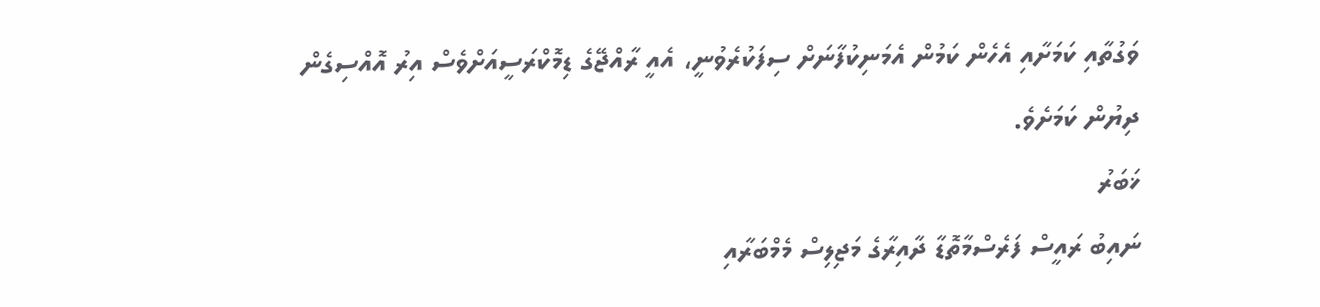ވަގުތާއި ކަމަށާއި އެހެން ކަމުން އެމަނިކުފާނަށް ސިފަކުރެވުނީ، އެއީ ރާއްޖޭގެ ޑިމޮކްރަސީއަށްވެސް އިރު އޮއްސިގެން ދިޔުން ކަމަށެވެ.
ޚަބަރު
ނައިބު ރައީސް ފަރެސްމާތޮޑާ ދާއިރާގެ މަޖިލިސް މެމްބަރާއި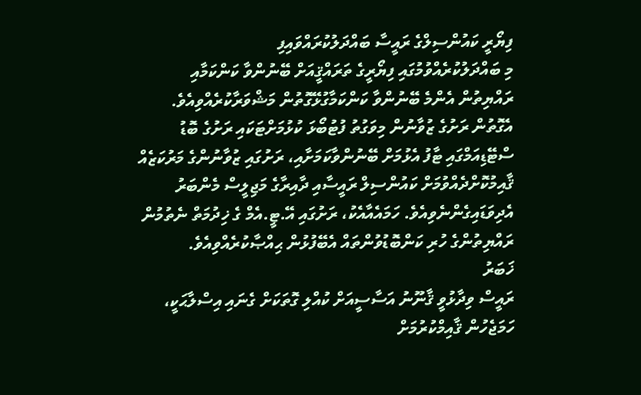ފިޔޯރީ ކައުންސިލްގެ ރައީސާ ބައްދަލުކުރައްވައިފި
މި ބައްދަލުކުރެއްވުމުގައި ފިޔޯރީގެ ތަރައްޤީއަށް ބޭނުންވާ ކަންކަމާއި ރައްޔިތުން އެންމެ ބޭނުންވާ ކަންކަމާގުޅޭގޮތުން މަޝްވަރާކުރެއްވިއެވެ. އެގޮތުން ރަށުގެ ޒުވާނުން މިވަގުތު ފުޓުބޯޅަ ކުޅުމަށްޓަކައި ރަށުގެ ބޮޑު ސްޓޭޑިއަމްގައި ޓާފު އެޅުމަށް ބޭނުންވާކަމަށާއި، ރަށުގައި ޒުވާނުންގެ މަރުކަޒެއް ޤާއިމުކޮށްދެއްވުމަށް ކައުންސިލް ރައީސާއި ދާއިރާގެ މަޖިލީސް މެންބަރު އެދިވަޑައިގެންނެވިއެވެ. ހަމައެއާއެކު، ރަށުގައި އޭ.ޓީ.އެމް ގެ ޚިދުމަތް ނެތުމުން ރައްޔިތުންގެ ހުރި ކަންބޮޑުވުންތައް އެބޭފުޅުން ޙިއްޞާކުރެއްވިއެވެ.
ޚަބަރު
ރައީސް ވިދާޅުވީ ޤާނޫނު އަސާސީއަށް ކުއްލި ގޮތަކަށް ގެނައި އިސްލާޙަކީ، ހަމަޖެހުން ޤާއިމްކުރުމަށް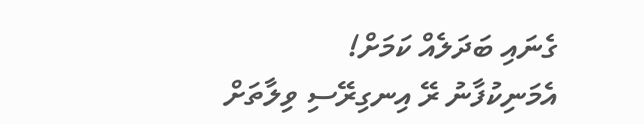ގެނައި ބަދަލެއް ކަމަށް!
އެމަނިކުފާނު ރޭ އިނގިރޭސި ވިލާތަށް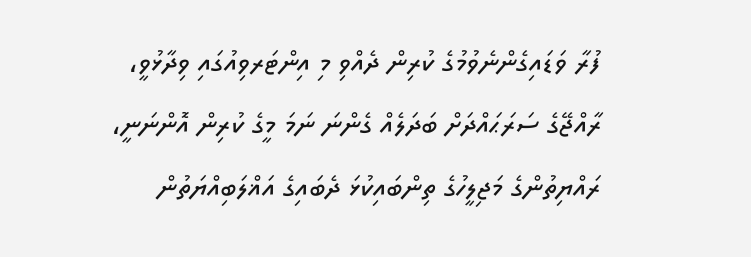ފުރާ ވަޑައިގެންނެވުމުގެ ކުރިން ދެއްވި މި އިންޓަރވިއުގައި ވިދާޅުވީ، ރާއްޖޭގެ ސަރަޙައްދަށް ބަދަލެއް ގެންނަ ނަމަ މީގެ ކުރިން އޮންނަނީ، ރައްޔިތުންގެ މަޖިލީހުގެ ތިންބައިކުޅަ ދެބައިގެ އަޣްލަބިއްޔަތުން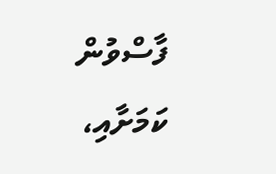ފާސްވުން ކަމަށާއި،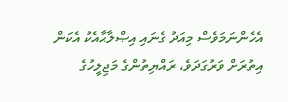އެހެންނަމަވެސް މިއަދު ގެނައި އިޞްލާޙާއެކު އެކަން އިތުރަށް ވަރުގަދަވެ، ރައްޔިތުންގެ މަޖިލީހުގެ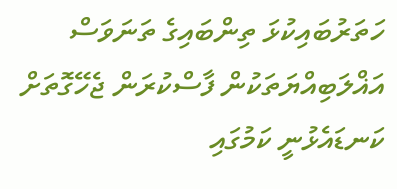ހަތަރުބައިކުޅަ ތިންބައިގެ ތަނަވަސް އަޣްލަބިއްޔަތަކުން ފާސްކުރަން ޖެހޭގޮތަށް ކަނޑައެޅުނީ ކަމުގައި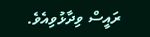ރައީސް ވިދާޅުވިއެވެ.